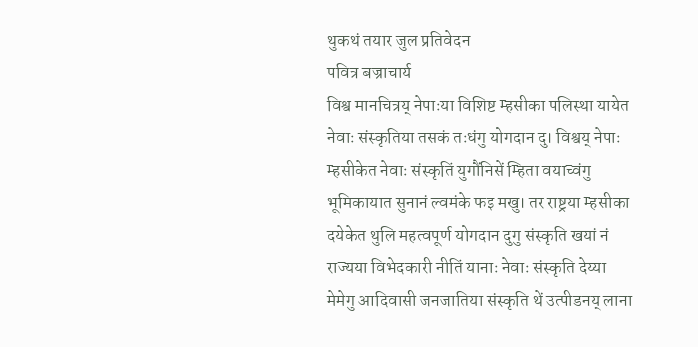थुकथं तयार जुल प्रतिवेदन
पवित्र बज्राचार्य
विश्व मानचित्रय् नेपाःया विशिष्ट म्हसीका पलिस्था यायेत नेवाः संस्कृतिया तसकं तःधंगु योगदान दु। विश्वय् नेपाः म्हसीकेत नेवाः संस्कृतिं युगौंनिसें म्हिता वयाच्वंगु भूमिकायात सुनानं ल्वमंके फइ मखु। तर राष्ट्रया म्हसीका दयेकेत थुलि महत्वपूर्ण योगदान दुगु संस्कृति खयां नं राज्यया विभेदकारी नीतिं यानाः नेवाः संस्कृति देय्या मेमेगु आदिवासी जनजातिया संस्कृति थें उत्पीडनय् लाना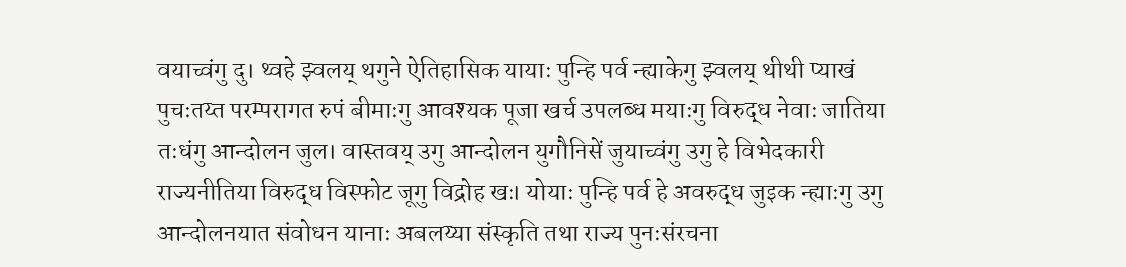वयाच्वंगु दु। थ्वहे झ्वलय् थगुने ऐतिहासिक यायाः पुन्हि पर्व न्ह्याकेगु झ्वलय् थीथी प्याखं पुचःतय्त परम्परागत रुपं बीमाःगु आवश्यक पूजा खर्च उपलब्ध मयाःगु विरुद्ध नेवाः जातिया तःधंगु आन्दोलन जुल। वास्तवय् उगु आन्दोलन युगौनिसें जुयाच्वंगु उगु हे विभेदकारी राज्यनीतिया विरुद्ध विस्फोट जूगु विद्रोह खः। योयाः पुन्हि पर्व हे अवरुद्ध जुइक न्ह्याःगु उगु आन्दोलनयात संवोधन यानाः अबलय्या संस्कृति तथा राज्य पुनःसंरचना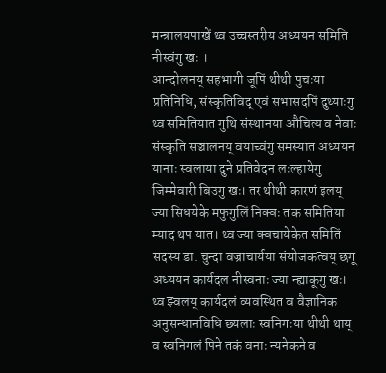मन्त्रालयपाखें थ्व उच्चस्तरीय अध्ययन समिति नीस्वंगु खः ।
आन्दोलनय् सहभागी जूपिं थीथी पुचःया प्रतिनिधि, संस्कृतिविद् एवं सभासदपिं दुथ्याःगु थ्व समितियात गुथि संस्थानया औचित्य व नेवाः संस्कृति सञ्चालनय् वयाच्वंगु समस्यात अध्ययन यानाः स्वलाया दुने प्रतिवेदन लःल्हायेगु जिम्मेवारी बिउगु खः। तर थीथी कारणं इलय् ज्या सिधयेके मफुगुलिं निक्वः तक समितिया म्याद थप यात। थ्व ज्या क्वचायेकेत समितिं सदस्य डा. चुन्दा वज्राचार्यया संयोजकत्वय् छगू अध्ययन कार्यदल नीस्वनाः ज्या न्ह्याकूगु खः। थ्व झ्वलय् कार्यदलं व्यवस्थित व वैज्ञानिक अनुसन्धानविधि छ्यलाः स्वनिगःया थीथी थाय् व स्वनिगलं पिने तकं वनाः न्यनेकने व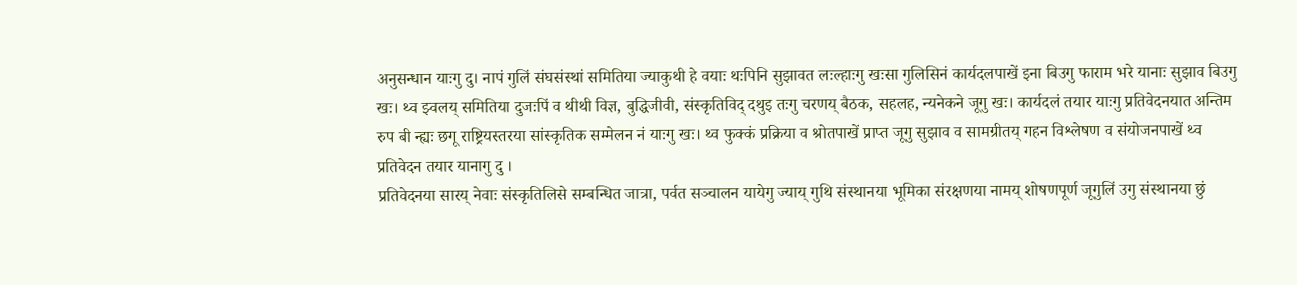अनुसन्धान याःगु दु। नापं गुलिं संघसंस्थां समितिया ज्याकुथी हे वयाः थःपिनि सुझावत लःल्हाःगु खःसा गुलिसिनं कार्यदलपाखें इना बिउगु फाराम भरे यानाः सुझाव बिउगु खः। थ्व झ्वलय् समितिया दुजःपिं व थीथी विज्ञ, बुद्धिजीवी, संस्कृतिविद् दथुइ तःगु चरणय् बैठक, सहलह, न्यनेकने जूगु खः। कार्यदलं तयार याःगु प्रतिवेदनयात अन्तिम रुप बी न्ह्यः छगू राष्ट्रियस्तरया सांस्कृतिक सम्मेलन नं याःगु खः। थ्व फुक्कं प्रक्रिया व श्रोतपाखें प्राप्त जूगु सुझाव व सामग्रीतय् गहन विश्लेषण व संयोजनपाखें थ्व प्रतिवेदन तयार यानागु दु ।
प्रतिवेदनया सारय् नेवाः संस्कृतिलिसे सम्बन्धित जात्रा, पर्वत सञ्चालन यायेगु ज्याय् गुथि संस्थानया भूमिका संरक्षणया नामय् शोषणपूर्ण जूगुलिं उगु संस्थानया छुं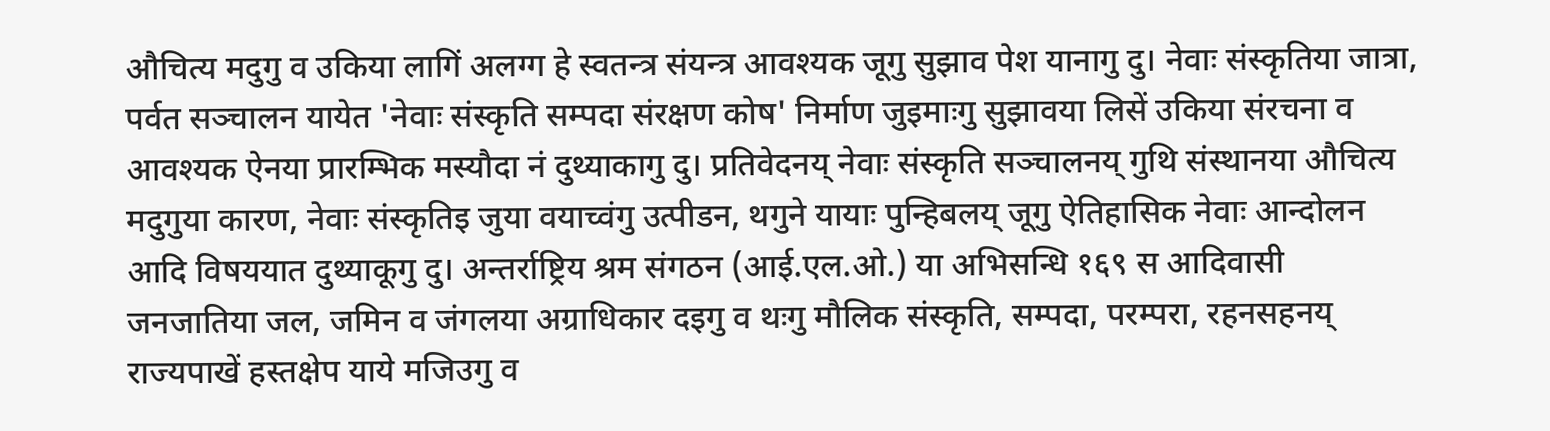औचित्य मदुगु व उकिया लागिं अलग्ग हे स्वतन्त्र संयन्त्र आवश्यक जूगु सुझाव पेश यानागु दु। नेवाः संस्कृतिया जात्रा, पर्वत सञ्चालन यायेत 'नेवाः संस्कृति सम्पदा संरक्षण कोष' निर्माण जुइमाःगु सुझावया लिसें उकिया संरचना व आवश्यक ऐनया प्रारम्भिक मस्यौदा नं दुथ्याकागु दु। प्रतिवेदनय् नेवाः संस्कृति सञ्चालनय् गुथि संस्थानया औचित्य मदुगुया कारण, नेवाः संस्कृतिइ जुया वयाच्वंगु उत्पीडन, थगुने यायाः पुन्हिबलय् जूगु ऐतिहासिक नेवाः आन्दोलन आदि विषययात दुथ्याकूगु दु। अन्तर्राष्ट्रिय श्रम संगठन (आई.एल.ओ.) या अभिसन्धि १६९ स आदिवासी जनजातिया जल, जमिन व जंगलया अग्राधिकार दइगु व थःगु मौलिक संस्कृति, सम्पदा, परम्परा, रहनसहनय् राज्यपाखें हस्तक्षेप याये मजिउगु व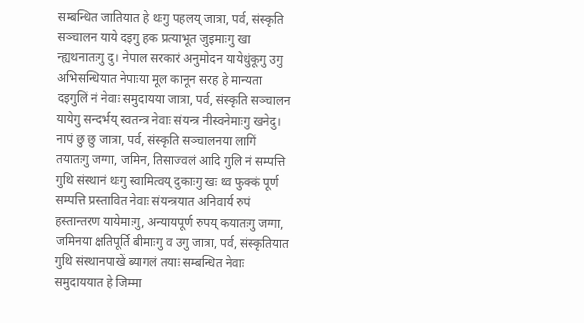सम्बन्धित जातियात हे थःगु पहलय् जात्रा, पर्व, संस्कृति सञ्चालन याये दइगु हक प्रत्याभूत जुइमाःगु खा न्ह्यथनातःगु दु। नेपाल सरकारं अनुमोदन यायेधुंकूगु उगु अभिसन्धियात नेपाःया मूल कानून सरह हे मान्यता दइगुलिं नं नेवाः समुदायया जात्रा, पर्व, संस्कृति सञ्चालन यायेगु सन्दर्भय् स्वतन्त्र नेवाः संयन्त्र नीस्वनेमाःगु खनेदु। नापं छु छु जात्रा, पर्व, संस्कृति सञ्चालनया लागिं तयातःगु जग्गा, जमिन, तिसाज्वलं आदि गुलि नं सम्पत्ति गुथि संस्थानं थःगु स्वामित्वय् दुकाःगु खः थ्व फुक्कं पूर्ण सम्पत्ति प्रस्तावित नेवाः संयन्त्रयात अनिवार्य रुपं हस्तान्तरण यायेमाःगु, अन्यायपूर्ण रुपय् कयातःगु जग्गा, जमिनया क्षतिपूर्ति बीमाःगु व उगु जात्रा, पर्व, संस्कृतियात गुथि संस्थानपाखें ब्यागलं तयाः सम्बन्धित नेवाः समुदाययात हे जिम्मा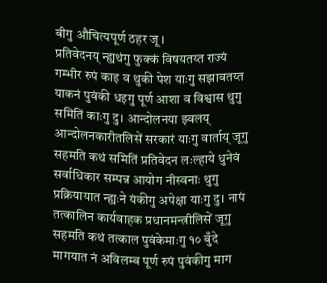बीगु औचित्यपूर्ण ठहर जू ।
प्रतिवेदनय् न्ह्यथंगु फुक्कं विषयतय्त राज्यं गम्भीर रुपं काइ व थुकी पेश याःगु सझावतय्त याकनं पुवंकी धइगु पूर्ण आशा व विश्वास थुगु समितिं काःगु दु। आन्दोलनया झ्वलय् आन्दोलनकारीतलिसें सरकारं याःगु वार्ताय् जूगु सहमति कथं समितिं प्रतिवेदन लःल्हाये धुनेवं सर्वाधिकार सम्पन्न आयोग नीस्वनाः थुगु प्रक्रियायात न्ह्यःने यंकीगु अपेक्षा याःगु दु। नापं तत्कालिन कार्यवाहक प्रधानमन्त्रीलिसें जूगु सहमति कथं तत्काल पुवंकेमाःगु १० बुँदे मागयात नं अविलम्ब पूर्ण रुपं पुवंकीगु माग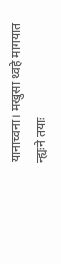यानाच्वना। मखुसा थ्वहे मागयात न्ह्यःने तयाः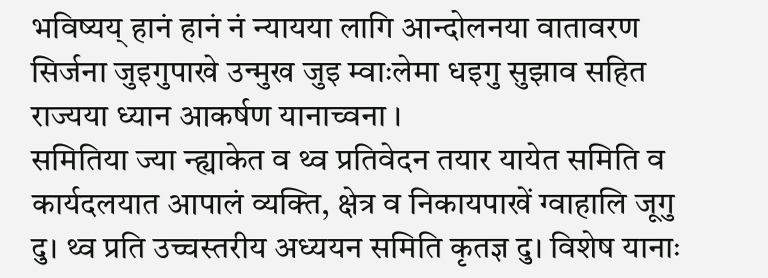भविष्यय् हानं हानं नं न्यायया लागि आन्दोलनया वातावरण सिर्जना जुइगुपाखे उन्मुख जुइ म्वाःलेमा धइगु सुझाव सहित राज्यया ध्यान आकर्षण यानाच्वना ।
समितिया ज्या न्ह्याकेत व थ्व प्रतिवेदन तयार यायेत समिति व कार्यदलयात आपालं व्यक्ति, क्षेत्र व निकायपाखें ग्वाहालि जूगु दु। थ्व प्रति उच्चस्तरीय अध्ययन समिति कृतज्ञ दु। विशेष यानाः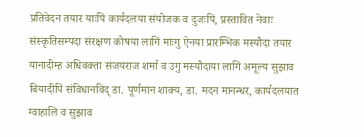प्रतिवेदन तयार याःपिं कार्यदलया संयोजक व दुजःपिं, प्रस्तावित नेवाः संस्कृतिसम्पदा संरक्षण कोषया लागिं माःगु ऐनया प्रारम्भिक मस्यौदा तयार यानादीम्ह अधिवक्ता संजयराज शर्मा व उगु मस्यौदाया लागिं अमूल्य सुझाव बियादीपिं संविधानविद् डा. पूर्णमान शाक्य, डा. मदन मानन्धर, कार्यदलयात ग्वाहालि व सुझाव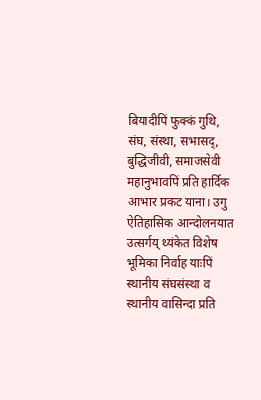बियादीपिं फुक्कं गुथि, संघ, संस्था, सभासद्, बुद्धिजीवी, समाजसेवी महानुभावपिं प्रति हार्दिक आभार प्रकट याना। उगु ऐतिहासिक आन्दोलनयात उत्सर्गय् थ्यंकेत विशेष भूमिका निर्वाह याःपिं स्थानीय संघसंस्था व स्थानीय वासिन्दा प्रति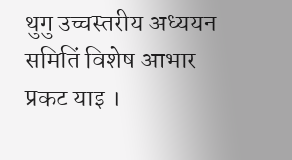थुगु उच्चस्तरीय अध्ययन समितिं विशेष आभार प्रकट याइ ।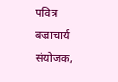पवित्र बज्राचार्य
संयोजक,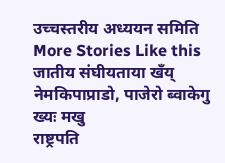उच्चस्तरीय अध्ययन समिति
More Stories Like this
जातीय संघीयताया खँय् नेमकिपाप्राडो, पाजेरो ब्वाकेगु ख्यः मखु
राष्ट्रपति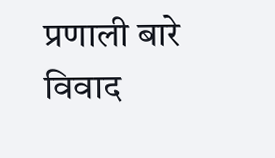प्रणाली बारे विवाद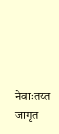नेवाःतय्त जागृत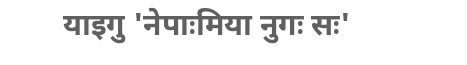याइगु 'नेपाःमिया नुगः सः'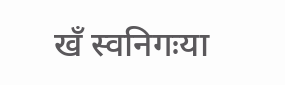खँ स्वनिगःया